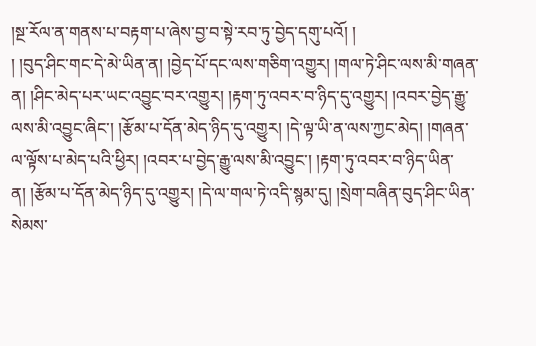།སྔ་རོལ་ན་གནས་པ་བརྟག་པ་ཞེས་བྱ་བ་སྟེ་རབ་ཏུ་བྱེད་དགུ་པའོ། །
། །བུད་ཤིང་གང་དེ་མེ་ཡིན་ན། །བྱེད་པོ་དང་ལས་གཅིག་འགྱུར། །གལ་ཏེ་ཤིང་ལས་མི་གཞན་ན། །ཤིང་མེད་པར་ཡང་འབྱུང་བར་འགྱུར། །རྟག་ཏུ་འབར་བ་ཉིད་དུ་འགྱུར། །འབར་བྱེད་རྒྱུ་ལས་མི་འབྱུང་ཞིང་། །རྩོམ་པ་དོན་མེད་ཉིད་དུ་འགྱུར། །དེ་ལྟ་ཡི་ན་ལས་ཀྱང་མེད། །གཞན་ལ་ལྟོས་པ་མེད་པའི་ཕྱིར། །འབར་པ་བྱེད་རྒྱུ་ལས་མི་འབྱུང་། །རྟག་ཏུ་འབར་བ་ཉིད་ཡིན་ན། །རྩོམ་པ་དོན་མེད་ཉིད་དུ་འགྱུར། །དེ་ལ་གལ་ཏེ་འདི་སྙམ་དུ། །སྲེག་བཞིན་བུད་ཤིང་ཡིན་སེམས་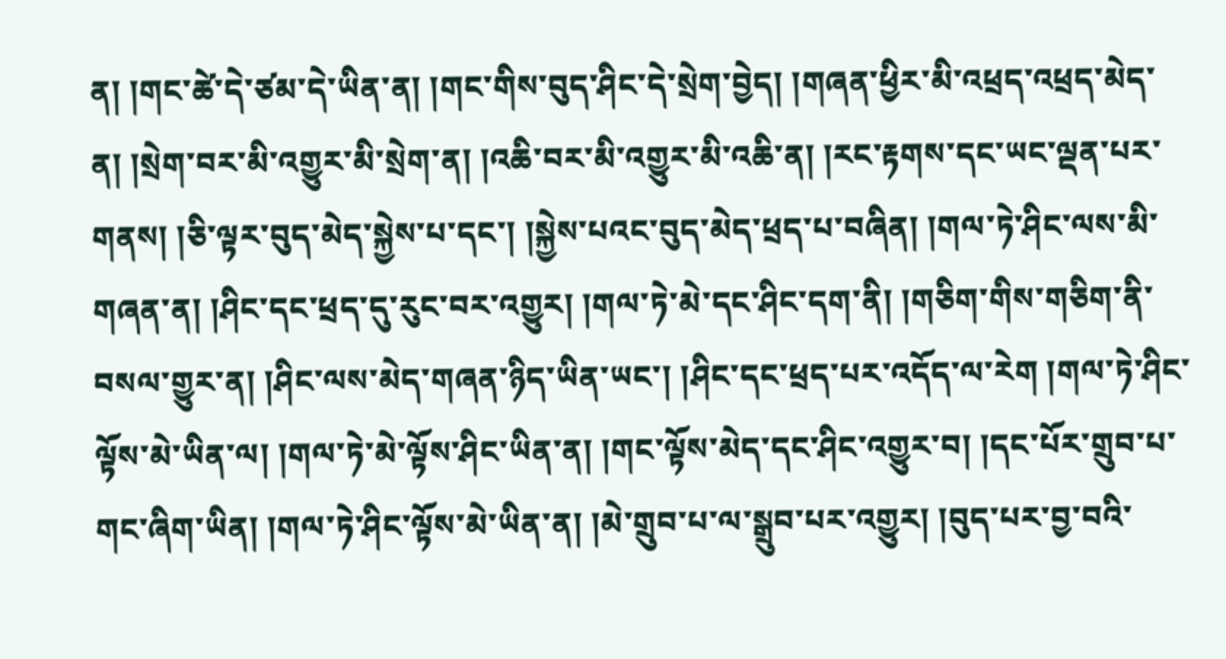ན། །གང་ཚེ་དེ་ཙམ་དེ་ཡིན་ན། །གང་གིས་བུད་ཤིང་དེ་སྲེག་བྱེད། །གཞན་ཕྱིར་མི་འཕྲད་འཕྲད་མེད་ན། །སྲེག་བར་མི་འགྱུར་མི་སྲེག་ན། །འཆི་བར་མི་འགྱུར་མི་འཆི་ན། །རང་རྟགས་དང་ཡང་ལྡན་པར་གནས། །ཅི་ལྟར་བུད་མེད་སྐྱེས་པ་དང་། །སྐྱེས་པའང་བུད་མེད་ཕྲད་པ་བཞིན། །གལ་ཏེ་ཤིང་ལས་མི་གཞན་ན། །ཤིང་དང་ཕྲད་དུ་རུང་བར་འགྱུར། །གལ་ཏེ་མེ་དང་ཤིང་དག་ནི། །གཅིག་གིས་གཅིག་ནི་བསལ་གྱུར་ན། །ཤིང་ལས་མེད་གཞན་ཉིད་ཡིན་ཡང་། །ཤིང་དང་ཕྲད་པར་འདོད་ལ་རེག །གལ་ཏེ་ཤིང་ལྟོས་མེ་ཡིན་ལ། །གལ་ཏེ་མེ་ལྟོས་ཤིང་ཡིན་ན། །གང་ལྟོས་མེད་དང་ཤིང་འགྱུར་བ། །དང་པོར་གྲུབ་པ་གང་ཞིག་ཡིན། །གལ་ཏེ་ཤིང་ལྟོས་མེ་ཡིན་ན། །མེ་གྲུབ་པ་ལ་སྒྲུབ་པར་འགྱུར། །བུད་པར་བྱ་བའི་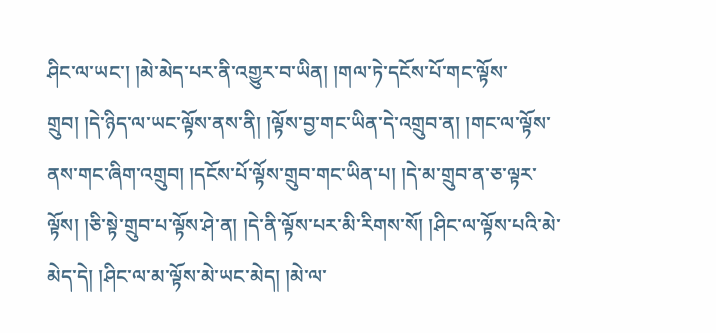ཤིང་ལ་ཡང་། །མེ་མེད་པར་ནི་འགྱུར་བ་ཡིན། །གལ་ཏེ་དངོས་པོ་གང་ལྟོས་གྲུབ། །དེ་ཉིད་ལ་ཡང་ལྟོས་ནས་ནི། །ལྟོས་བྱ་གང་ཡིན་དེ་འགྲུབ་ན། །གང་ལ་ལྟོས་ནས་གང་ཞིག་འགྲུབ། །དངོས་པོ་ལྟོས་གྲུབ་གང་ཡིན་པ། །དེ་མ་གྲུབ་ན་ཅ་ལྟར་ལྟོས། །ཅི་སྟེ་གྲུབ་པ་ལྟོས་ཤེ་ན། །དེ་ནི་ལྟོས་པར་མི་རིགས་སོ། །ཤིང་ལ་ལྟོས་པའི་མེ་མེད་དེ། །ཤིང་ལ་མ་ལྟོས་མེ་ཡང་མེད། །མེ་ལ་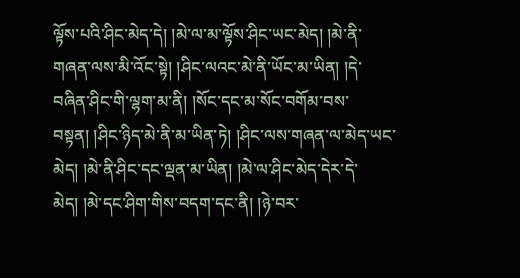ལྟོས་པའི་ཤིང་མེད་དེ། །མེ་ལ་མ་ལྟོས་ཤིང་ཡང་མེད། །མེ་ནི་གཞན་ལས་མི་འོང་སྟེ། །ཤིང་ལའང་མེ་ནི་ཡོང་མ་ཡིན། །དེ་བཞིན་ཤིང་གི་ལྷག་མ་ནི། །སོང་དང་མ་སོང་བགོམ་བས་བསྟན། །ཤིང་ཉིད་མེ་ནི་མ་ཡིན་ཏེ། །ཤིང་ལས་གཞན་ལ་མེད་ཡང་མེད། །མེ་ནི་ཤིང་དང་ལྡན་མ་ཡིན། །མེ་ལ་ཤིང་མེད་དེར་དེ་མེད། །མེ་དང་ཤིག་གིས་བདག་དང་ནི། །ཉེ་བར་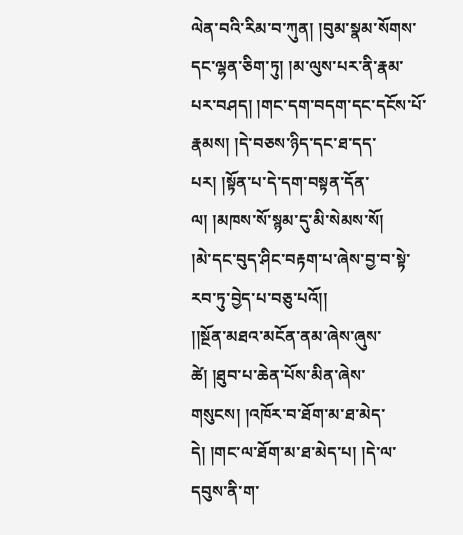ལེན་བའི་རིམ་བ་ཀུན། །བུམ་སྣམ་སོགས་དང་ལྷན་ཅིག་ཏུ། །མ་ལུས་པར་ནི་རྣམ་པར་བཤད། །གང་དག་བདག་དང་དངོས་པོ་རྣམས། །དེ་བཅས་ཉིད་དང་ཐ་དད་པར། །སྟོན་པ་དེ་དག་བསྟན་དོན་ལ། །མཁས་སོ་སྙམ་དུ་མི་སེམས་སོ།
།མེ་དང་བུད་ཤིང་བརྟག་པ་ཞེས་བྱ་བ་སྟེ་རབ་ཏུ་བྱེད་པ་བཅུ་པའོ།།
།།སྔོན་མཐའ་མངོན་ནམ་ཞེས་ཞུས་ཚེ། །ཐུབ་པ་ཆེན་པོས་མིན་ཞེས་གསུངས། །འཁོར་བ་ཐོག་མ་ཐ་མེད་དེ། །གང་ལ་ཐོག་མ་ཐ་མེད་པ། །དེ་ལ་དབུས་ནི་ག་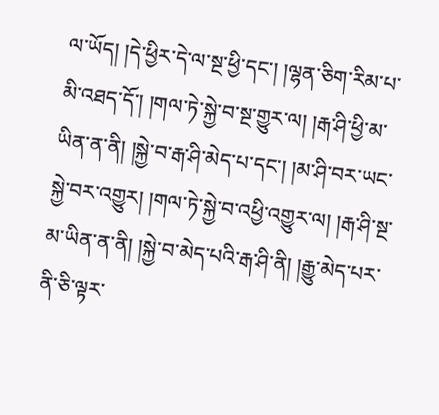ལ་ཡོད། །དེ་ཕྱིར་དེ་ལ་སྔ་ཕྱི་དང་། །ལྷན་ཅིག་རིམ་པ་མི་འཐད་དོ་། །གལ་ཏེ་སྐྱེ་བ་སྔ་གྱུར་ལ། །རྒ་ཤི་ཕྱི་མ་ཡིན་ན་ནི། །སྐྱེ་བ་རྒ་ཤི་མེད་པ་དང་། །མ་ཤི་བར་ཡང་སྐྱེ་བར་འགྱུར། །གལ་ཏེ་སྐྱེ་བ་འཕྱི་འགྱུར་ལ། །རྒ་ཤི་སྔ་མ་ཡིན་ན་ནི། །སྐྱེ་བ་མེད་པའི་རྒ་ཤི་ནི། །རྒྱུ་མེད་པར་ནི་ཅི་ལྟར་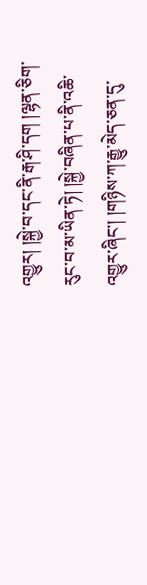འགྱུར། །སྐྱེ་བ་དང་ནི་རྒ་ཤི་དག །ལྷན་ཅིག་རུང་བ་མ་ཡིན་ཏེ། །སྐྱེ་བཞིན་པ་ནི་འཆི་འགྱུར་ཞིང་། །གཉིས་ཀ་རྒྱུ་མེད་ཅན་དུ་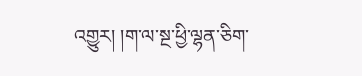འགྱུར། །ག་ལ་སྔ་ཕྱི་ལྷན་ཅིག་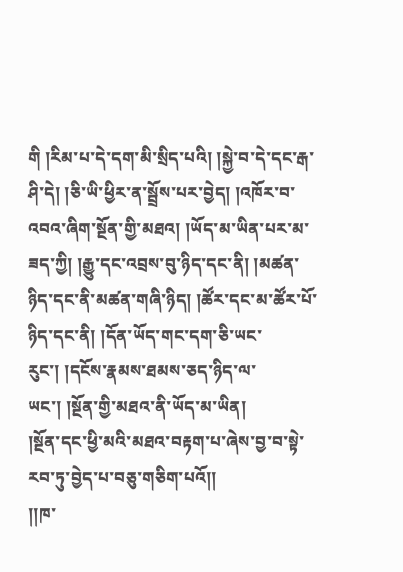གི །རིམ་པ་དེ་དག་མི་སྲིད་པའི། །སྐྱེ་བ་དེ་དང་རྒ་ཤི་དེ། །ཅི་ཡི་ཕྱིར་ན་སྦྲོས་པར་བྱེད། །འཁོར་བ་འབའ་ཞིག་སྔོན་གྱི་མཐའ། །ཡོད་མ་ཡིན་པར་མ་ཟད་ཀྱི། །རྒྱུ་དང་འབྲས་བུ་ཉིད་དང་ནི། །མཚན་ཉིད་དང་ནི་མཚན་གཞི་ཉིད། །ཚོར་དང་མ་ཚོར་པོ་ཉིད་དང་ནི། །དོན་ཡོད་གང་དག་ཅི་ཡང་རུང་། །དངོས་རྣམས་ཐམས་ཅད་ཉིད་ལ་ཡང་། །སྔོན་གྱི་མཐའ་ནི་ཡོད་མ་ཡིན།
།སྔོན་དང་ཕྱི་མའི་མཐའ་བརྟག་པ་ཞེས་བྱ་བ་སྟེ་རབ་ཏུ་བྱེད་པ་བཅུ་གཅིག་པའོ།།
།།ཁ་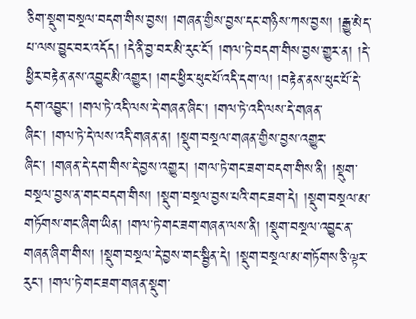ཅིག་སྡུག་བསྔལ་བདག་གིས་བྱས། །གཞན་གྱིས་བྱས་དང་གཉིས་ཀས་བྱས། །རྒྱུ་མེད་པ་ལས་བྱུང་བར་འདོད། །དེ་ནི་བྱ་བར་མི་རུང་ངོ་། །གལ་ཏེ་བདག་གིས་བྱས་གྱུར་ན། །དེ་ཕྱིར་བརྟེན་ནས་འབྱུང་མི་འགྱུར། །གང་ཕྱིར་ཕུང་པོ་འདི་དག་ལ། །བརྟེན་ནས་ཕུང་པོ་དེ་དག་འབྱུང་། །གལ་ཏེ་འདི་ལས་དེ་གཞན་ཞིང་། །གལ་ཏེ་འདི་ལས་དེ་གཞན་ཞིང་། །གལ་ཏེ་དེ་ལས་འདི་གཞན་ན། །སྡུག་བསྔལ་གཞན་གྱིས་བྱས་འགྱུར་ཞིང་། །གཞན་དེ་དག་གིས་དེ་བྱས་འགྱུར། །གལ་ཏེ་གང་ཟག་བདག་གིས་ནི། །སྡུག་བསྔལ་བྱས་ན་གང་བདག་གིས། །སྡུག་བསྔལ་བྱས་པའི་གང་ཟག་དེ། །སྡུག་བསྔལ་མ་གཏོགས་གང་ཞིག་ཡིན། །གལ་ཏེ་གང་ཟག་གཞན་ལས་ནི། །སྡུག་བསྔལ་འབྱུང་ན་གཞན་ཞིག་གིས། །སྡུག་བསྔལ་དེ་བྱས་གང་སྦྱིན་དེ། །སྡུག་བསྔལ་མ་གཏོགས་ཅི་ལྟར་རུང་། །གལ་ཏེ་གང་ཟག་གཞན་སྡུག་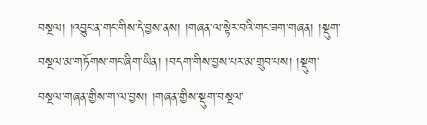བསྔལ། །འབྱུང་ན་གང་གིས་དེ་བྱས་ནས། །གཞན་ལ་སྟེར་བའི་གང་ཟག་གཞན། །སྡུག་བསྔལ་མ་གཏོགས་གང་ཞིག་ཡིན། །བདག་གིས་བྱས་པར་མ་གྲུབ་པས། །སྡུག་བསྔལ་གཞན་གྱིས་ག་ལ་བྱས། །གཞན་གྱིས་སྡུག་བསྔལ་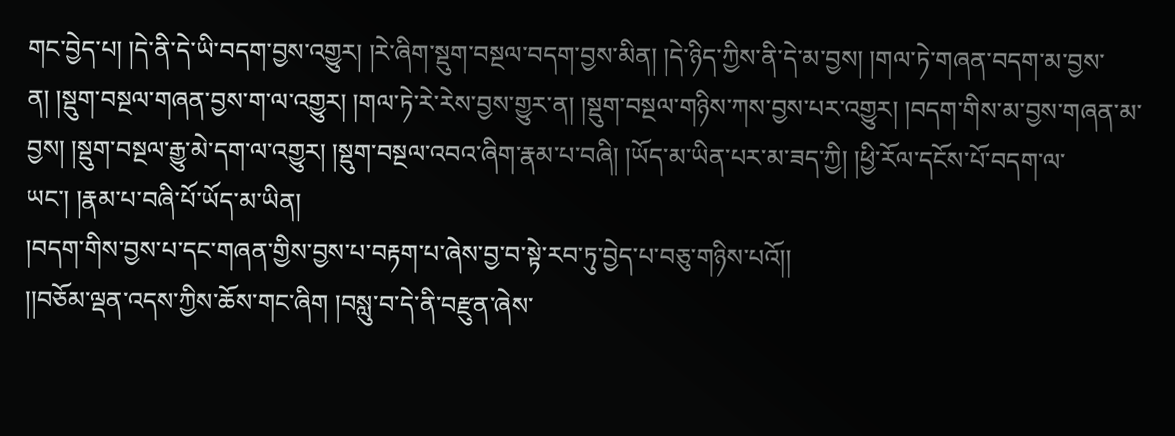གང་བྱེད་པ། །དེ་ནི་དེ་ཡི་བདག་བྱས་འགྱུར། །རེ་ཞིག་སྡུག་བསྔལ་བདག་བྱས་མིན། །དེ་ཉིད་ཀྱིས་ནི་དེ་མ་བྱས། །གལ་ཏེ་གཞན་བདག་མ་བྱས་ན། །སྡུག་བསྔལ་གཞན་བྱས་ག་ལ་འགྱུར། །གལ་ཏེ་རེ་རེས་བྱས་གྱུར་ན། །སྡུག་བསྔལ་གཉིས་ཀས་བྱས་པར་འགྱུར། །བདག་གིས་མ་བྱས་གཞན་མ་བྱས། །སྡུག་བསྔལ་རྒྱུ་མེ་དག་ལ་འགྱུར། །སྡུག་བསྔལ་འབའ་ཞིག་རྣམ་པ་བཞི། །ཡོད་མ་ཡིན་པར་མ་ཟད་ཀྱི། །ཕྱི་རོལ་དངོས་པོ་བདག་ལ་ཡང་། །རྣམ་པ་བཞི་པོ་ཡོད་མ་ཡིན།
།བདག་གིས་བྱས་པ་དང་གཞན་གྱིས་བྱས་པ་བརྟག་པ་ཞེས་བྱ་བ་སྟེ་རབ་ཏུ་བྱེད་པ་བཅུ་གཉིས་པའོ།།
།།བཅོམ་ལྡན་འདས་ཀྱིས་ཆོས་གང་ཞིག །བསླུ་བ་དེ་ནི་བརྫུན་ཞེས་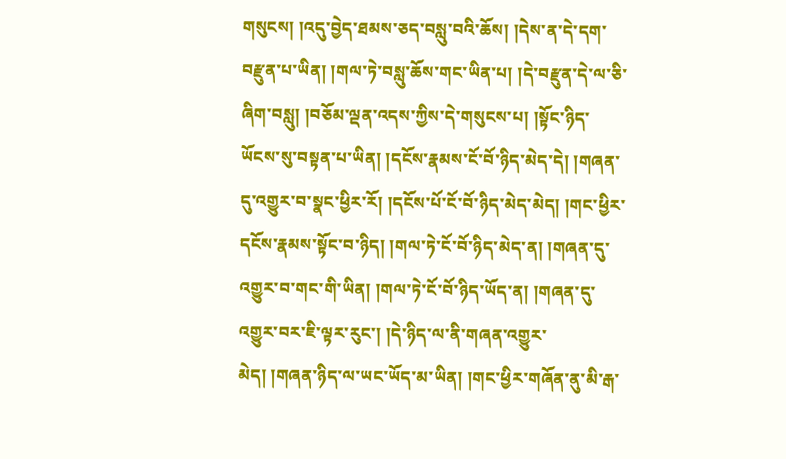གསུངས། །འདུ་བྱེད་ཐམས་ཅད་བསླུ་བའི་ཆོས། །དེས་ན་དེ་དག་བརྫུན་པ་ཡིན། །གལ་ཏེ་བསླུ་ཆོས་གང་ཡིན་པ། །དེ་བརྫུན་དེ་ལ་ཅི་ཞིག་བསླུ། །བཅོམ་ལྡན་འདས་ཀྱིས་དེ་གསུངས་པ། །སྟོང་ཉིད་ཡོངས་སུ་བསྟན་པ་ཡིན། །དངོས་རྣམས་ངོ་བོ་ཉིད་མེད་དེ། །གཞན་དུ་འགྱུར་བ་སྣང་ཕྱིར་རོ། །དངོས་པོ་ངོ་བོ་ཉིད་མེད་མེད། །གང་ཕྱིར་དངོས་རྣམས་སྟོང་བ་ཉིད། །གལ་ཏེ་ངོ་བོ་ཉིད་མེད་ན། །གཞན་དུ་འགྱུར་བ་གང་གི་ཡིན། །གལ་ཏེ་ངོ་བོ་ཉིད་ཡོད་ན། །གཞན་དུ་འགྱུར་བར་ཇི་ལྟར་རུང་། །དེ་ཉིད་ལ་ནི་གཞན་འགྱུར་མེད། །གཞན་ཉིད་ལ་ཡང་ཡོད་མ་ཡིན། །གང་ཕྱིར་གཞོན་ནུ་མི་རྒ་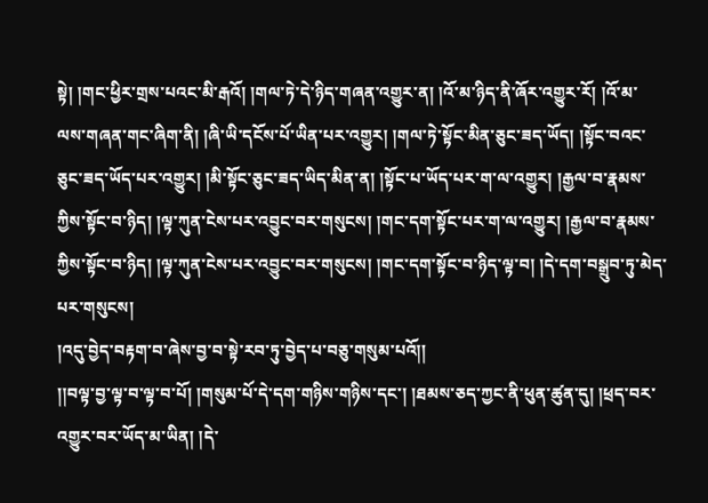སྟེ། །གང་ཕྱིར་གྲས་པའང་མི་རྒའོ། །གལ་ཏེ་དེ་ཉིད་གཞན་འགྱུར་ན། །འོ་མ་ཉིད་ནི་ཞོར་འགྱུར་རོ། །འོ་མ་ལས་གཞན་གང་ཞིག་ནི། །ཞི་ཡི་དངོས་པོ་ཡིན་པར་འགྱུར། །གལ་ཏེ་སྟོང་མིན་ཅུང་ཟད་ཡོད། །སྟོང་བའང་ཅུང་ཟད་ཡོད་པར་འགྱུར། །མི་སྟོང་ཅུང་ཟད་ཡིད་མིན་ན། །སྟོང་པ་ཡོད་པར་ག་ལ་འགྱུར། །རྒྱལ་བ་རྣམས་ཀྱིས་སྟོང་བ་ཉིད། །ལྟ་ཀུན་ངེས་པར་འབྱུང་བར་གསུངས། །གང་དག་སྟོང་པར་ག་ལ་འགྱུར། །རྒྱལ་བ་རྣམས་ཀྱིས་སྟོང་བ་ཉིད། །ལྟ་ཀུན་ངེས་པར་འབྱུང་བར་གསུངས། །གང་དག་སྟོང་བ་ཉིད་ལྟ་བ། །དེ་དག་བསྒྲུབ་ཏུ་མེད་པར་གསུངས།
།འདུ་བྱེད་བརྟག་བ་ཞེས་བྱ་བ་སྟེ་རབ་ཏུ་བྱེད་པ་བཅུ་གསུམ་པའོ།།
།།བལྟ་བྱ་ལྟ་བ་ལྟ་བ་པོ། །གསུམ་པོ་དེ་དག་གཉིས་གཉིས་དང་། །ཐམས་ཅད་ཀྱང་ནི་ཕུན་ཚུན་དུ། །ཕྲད་བར་འགྱུར་བར་ཡོད་མ་ཡིན། །དེ་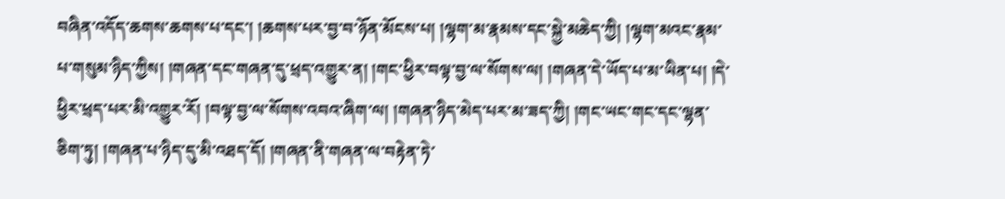བཞིན་འདོད་ཆགས་ཆགས་པ་དང་། །ཆགས་པར་བྱ་བ་ཉོན་མོངས་པ། །ལྷག་མ་རྣམས་དང་སྐྱེ་མཆེད་ཀྱི། །ལྷག་མའང་རྣམ་པ་གསུམ་ཉིད་ཀྱིས། །གཞན་དང་གཞན་དུ་ཕྲད་འགྱུར་ན། །གང་ཕྱིར་བལྟ་བྱ་ལ་སོགས་ལ། །གཞན་དེ་ཡོད་པ་མ་ཡིན་པ། །དེ་ཕྱིར་ཕྲད་པར་མི་འགྱུར་རོ། །བལྟ་བྱ་ལ་སོགས་འབའ་ཞིག་ལ། །གཞན་ཉིད་མེད་པར་མ་ཟད་ཀྱི། །གང་ཡང་གང་དང་ལྷན་ཅིག་ཏུ། །གཞན་པ་ཉིད་དུ་མི་འཐད་དོ། །གཞན་ནི་གཞན་ལ་བརྟེན་ཏེ་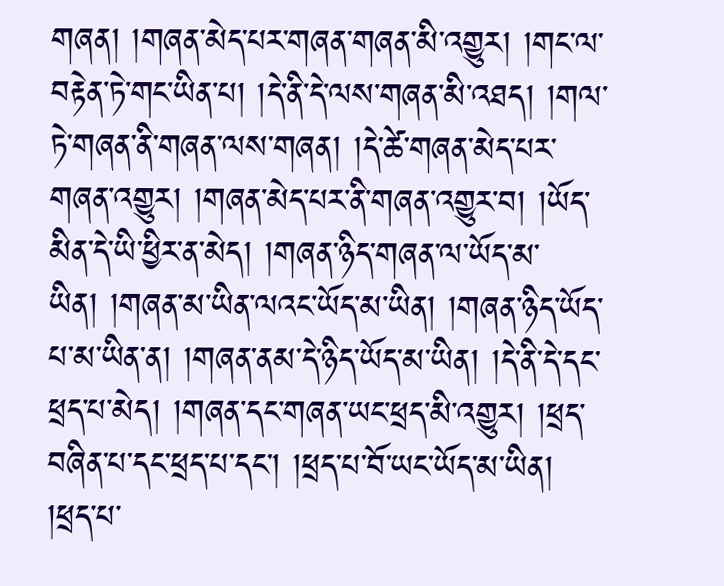གཞན། །གཞན་མེད་པར་གཞན་གཞན་མི་འགྱུར། །གང་ལ་བརྟེན་ཏེ་གང་ཡིན་པ། །དེ་ནི་དེ་ལས་གཞན་མི་འཐད། །གལ་ཏེ་གཞན་ནི་གཞན་ལས་གཞན། །དེ་ཚེ་གཞན་མེད་པར་གཞན་འགྱུར། །གཞན་མེད་པར་ནི་གཞན་འགྱུར་བ། །ཡོད་མིན་དེ་ཡི་ཕྱིར་ན་མེད། །གཞན་ཉིད་གཞན་ལ་ཡོད་མ་ཡིན། །གཞན་མ་ཡིན་ལའང་ཡོད་མ་ཡིན། །གཞན་ཉིད་ཡོད་པ་མ་ཡིན་ན། །གཞན་ནམ་དེ་ཉིད་ཡོད་མ་ཡིན། །དེ་ནི་དེ་དང་ཕྲད་པ་མེད། །གཞན་དང་གཞན་ཡང་ཕྲད་མི་འགྱུར། །ཕྲད་བཞིན་པ་དང་ཕྲད་པ་དང་། །ཕྲད་པ་བོ་ཡང་ཡོད་མ་ཡིན།
།ཕྲད་པ་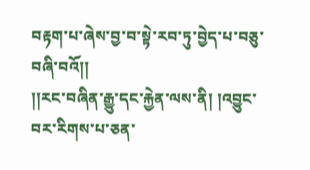བརྟག་པ་ཞེས་བྱ་བ་སྟེ་རབ་ཏུ་བྱེད་པ་བཅུ་བཞི་བའོ།།
།།རང་བཞིན་རྒྱུ་དང་རྐྱེན་ལས་ནི། །འབྱུང་བར་རིགས་པ་ཅན་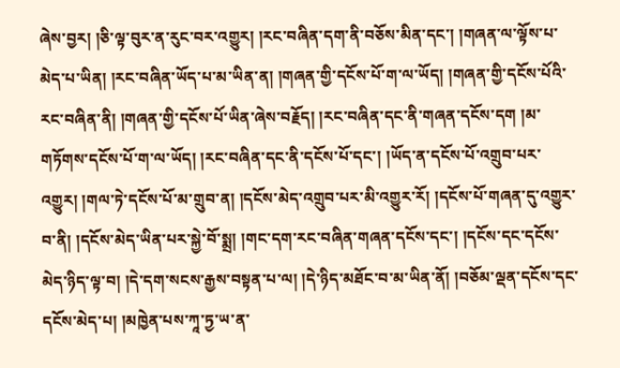ཞེས་བྱར། །ཅི་ལྟ་བུར་ན་རུང་བར་འགྱུར། །རང་བཞིན་དག་ནི་བཅོས་མིན་དང་། །གཞན་ལ་ལྟོས་པ་མེད་པ་ཡིན། །རང་བཞིན་ཡོད་པ་མ་ཡིན་ན། །གཞན་གྱི་དངོས་པོ་ག་ལ་ཡོད། །གཞན་གྱི་དངོས་པོའི་རང་བཞིན་ནི། །གཞན་གྱི་དངོས་པོ་ཡིན་ཞེས་བརྗོད། །རང་བཞིན་དང་ནི་གཞན་དངོས་དག །མ་གཏོགས་དངོས་པོ་ག་ལ་ཡོད། །རང་བཞིན་དང་ནི་དངོས་པོ་དང་། །ཡོད་ན་དངོས་པོ་འགྲུབ་པར་འགྱུར། །གལ་ཏེ་དངོས་པོ་མ་གྲུབ་ན། །དངོས་མེད་འགྲུབ་པར་མི་འགྱུར་རོ། །དངོས་པོ་གཞན་དུ་འགྱུར་བ་ནི། །དངོས་མེད་ཡིན་པར་སྐྱེ་བོ་སྨྲ། །གང་དག་རང་བཞིན་གཞན་དངོས་དང་། །དངོས་དང་དངོས་མེད་ཉིད་ལྟ་བ། །དེ་དག་སངས་རྒྱས་བསྟན་པ་ལ། །དེ་ཉིད་མཐོང་བ་མ་ཡིན་ནོ། །བཅོམ་ལྡན་དངོས་དང་དངོས་མེད་པ། །མཁྱེན་པས་ཀཱ་ཏྱ་ཡ་ན་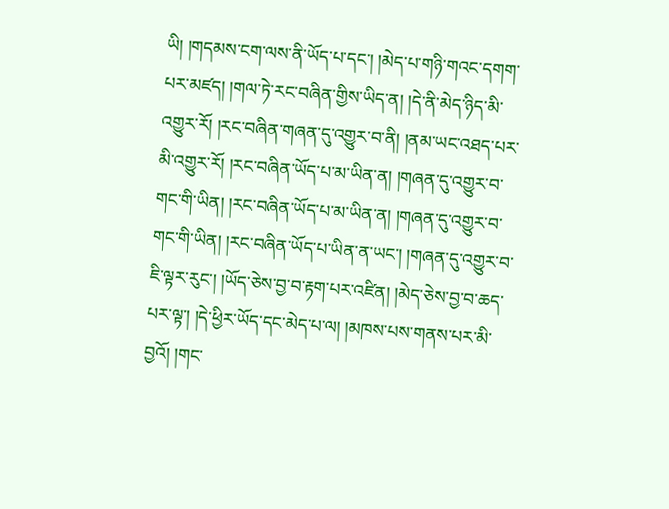ཡི། །གདམས་ངག་ལས་ནི་ཡོད་པ་དང་། །མེད་པ་གཉི་གའང་དགག་པར་མཛད། །གལ་ཏེ་རང་བཞིན་གྱིས་ཡིད་ན། །དེ་ནི་མེད་ཉིད་མི་འགྱུར་རོ། །རང་བཞིན་གཞན་དུ་འགྱུར་བ་ནི། །ནམ་ཡང་འཐད་པར་མི་འགྱུར་རོ། །རང་བཞིན་ཡོད་པ་མ་ཡིན་ན། །གཞན་དུ་འགྱུར་བ་གང་གི་ཡིན། །རང་བཞིན་ཡོད་པ་མ་ཡིན་ན། །གཞན་དུ་འགྱུར་བ་གང་གི་ཡིན། །རང་བཞིན་ཡོད་པ་ཡིན་ན་ཡང་། །གཞན་དུ་འགྱུར་བ་ཇི་ལྟར་རུང་། །ཡོད་ཅེས་བྱ་བ་རྟག་པར་འཛིན། །མེད་ཅེས་བྱ་བ་ཆད་པར་ལྟ་། །དེ་ཕྱིར་ཡོད་དང་མེད་པ་ལ། །མཁས་པས་གནས་པར་མི་བྱའོ། །གང་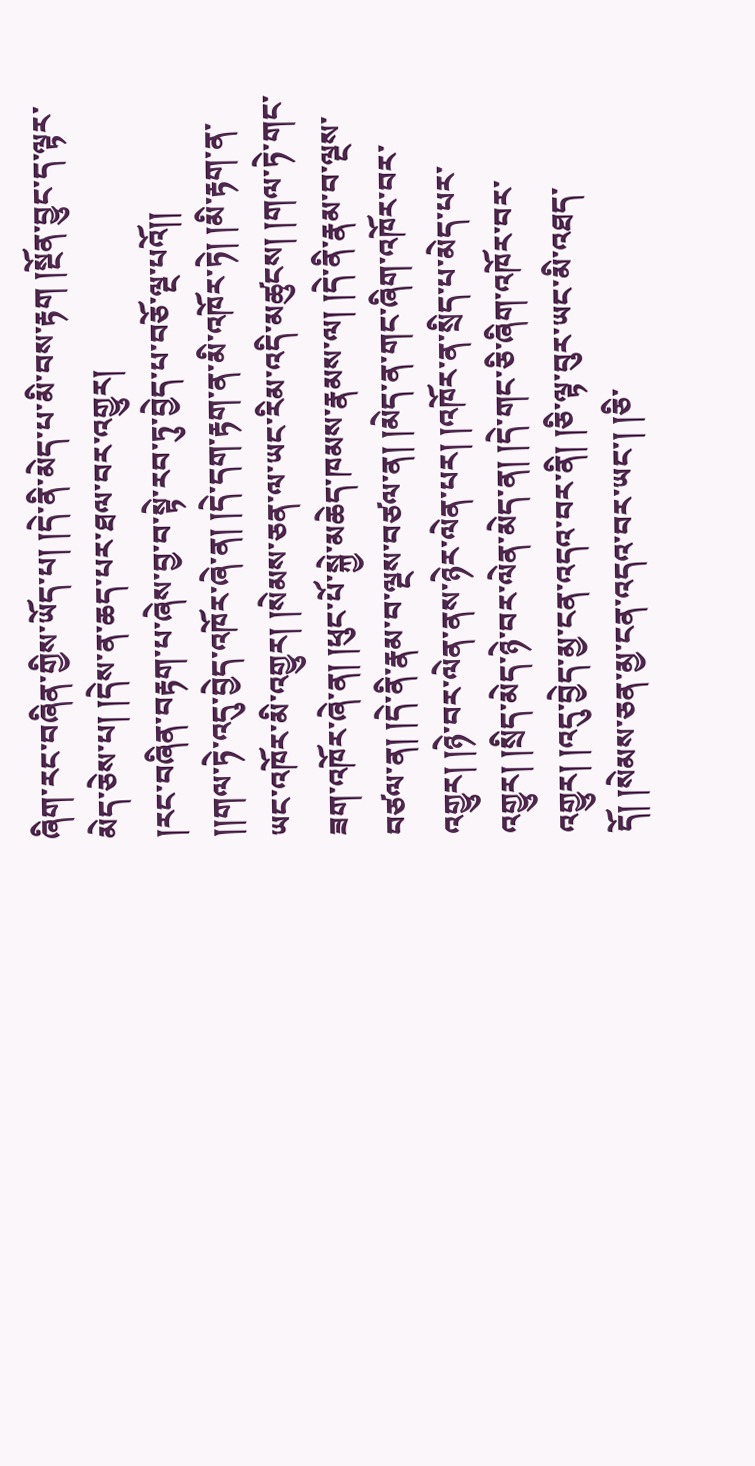ཞིག་རང་བཞིན་གྱིས་ཡོད་པ། །དེ་ནི་མེད་པ་མི་བས་རྟག །སྔོན་བྱུང་ད་ལྟར་མེད་ཅེས་པ། །དེས་ན་ཆད་པར་ཐལ་བར་འགྱུར།
།རང་བཞིན་བརྟག་པ་ཞེས་བྱ་བ་སྟེ་རབ་ཏུ་བྱེད་པ་བཅོ་ལྔ་པའོ།།
།།གལ་ཏེ་འདུ་བྱེད་འཁོར་ཞེ་ན། །དེ་དག་རྟག་ན་མི་འཁོར་ཏེ། །མི་རྟག་ན་ཡང་འཁོར་མི་འགྱུར། །སེམས་ཅན་ལ་ཡང་རིམ་འདི་མཚུངས། །གལ་ཏེ་གང་ཟག་འཁོར་ཞེ་ན། །ཕུང་པོ་སྐྱེ་མཆེད་ཁམས་རྣམས་ལ། །དེ་ནི་རྣམ་བ་ལྔས་བཙལ་ན། །དེ་ནི་རྣམ་བ་ལྔས་བཙལ་ན། །མེད་ན་གང་ཞིག་འཁོར་བར་འགྱུར། །ཉེ་བར་ལེན་ནས་ཉེར་ལེན་པར། །འཁོར་ན་སྲིད་པ་མེད་པར་འགྱུར། །སྲིད་མེད་ཉེ་བར་ལེན་མེད་ན། །དེ་གང་ཅི་ཞིག་འཁོར་བར་འགྱུར། །འདུ་བྱེད་མྱ་ངན་འདའ་བར་ནི། །ཅི་ལྟ་བུར་ཡང་མི་འཐད་དོ། །སེམས་ཅན་མྱ་ངན་འདའ་བར་ཡང་། །ཅི་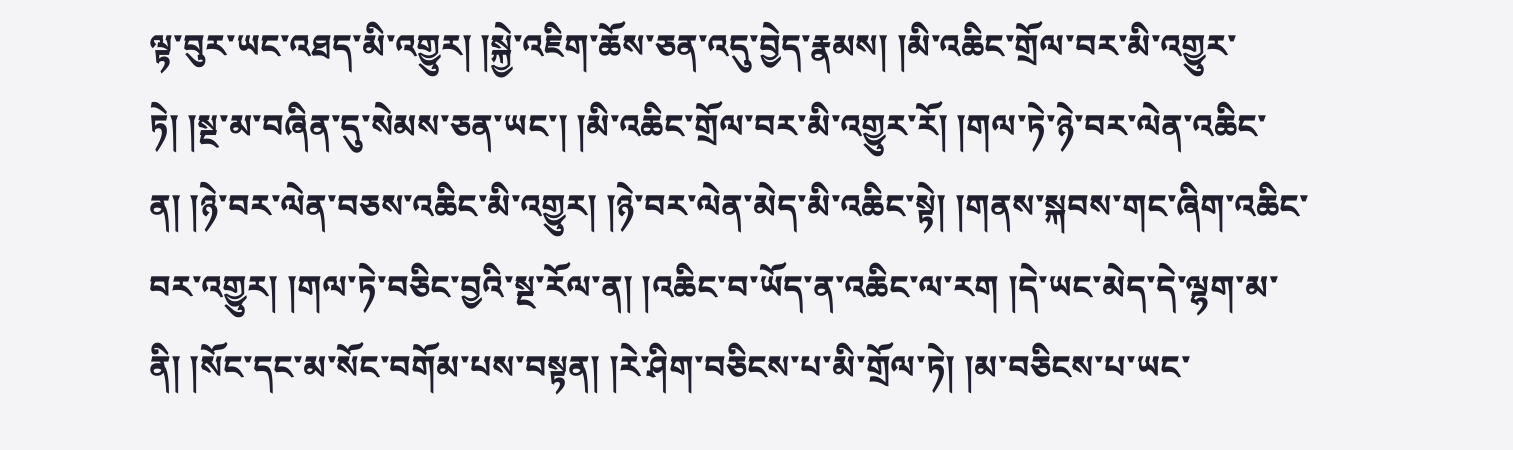ལྟ་བུར་ཡང་འཐད་མི་འགྱུར། །སྐྱེ་འཇིག་ཆོས་ཅན་འདུ་བྱེད་རྣམས། །མི་འཆིང་གྲོལ་བར་མི་འགྱུར་ཏེ། །སྔ་མ་བཞིན་དུ་སེམས་ཅན་ཡང་། །མི་འཆིང་གྲོལ་བར་མི་འགྱུར་རོ། །གལ་ཏེ་ཉེ་བར་ལེན་འཆིང་ན། །ཉེ་བར་ལེན་བཅས་འཆིང་མི་འགྱུར། །ཉེ་བར་ལེན་མེད་མི་འཆིང་སྟེ། །གནས་སྐབས་གང་ཞིག་འཆིང་བར་འགྱུར། །གལ་ཏེ་བཅིང་བྱའི་སྔ་རོལ་ན། །འཆིང་བ་ཡོད་ན་འཆིང་ལ་རག །དེ་ཡང་མེད་དེ་ལྷག་མ་ནི། །སོང་དང་མ་སོང་བགོམ་པས་བསྟན། །རེ་ཤིག་བཅིངས་པ་མི་གྲོལ་ཏེ། །མ་བཅིངས་པ་ཡང་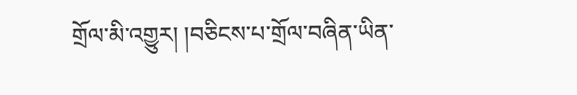གྲོལ་མི་འགྱུར། །བཅིངས་པ་གྲོལ་བཞིན་ཡིན་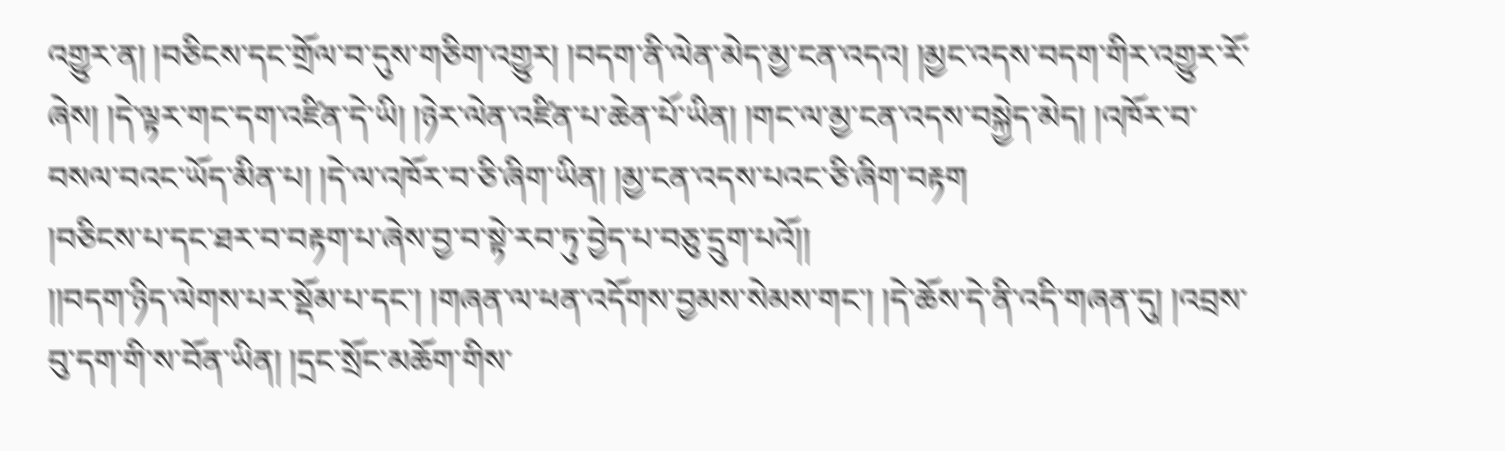འགྱུར་ན། །བཅིངས་དང་གྲོལ་བ་དུས་གཅིག་འགྱུར། །བདག་ནི་ལེན་མེད་མྱ་ངན་འདའ། །མྱང་འདས་བདག་གིར་འགྱུར་རོ་ཞེས། །དེ་ལྟར་གང་དག་འཛིན་དེ་ཡི། །ཉེར་ལེན་འཛིན་པ་ཆེན་པོ་ཡིན། །གང་ལ་མྱ་ངན་འདས་བསྐྱེད་མེད། །འཁོར་བ་བསལ་བའང་ཡོད་མིན་པ། །དེ་ལ་འཁོར་བ་ཅི་ཞིག་ཡིན། །མྱ་ངན་འདས་པའང་ཅི་ཞིག་བརྟག
།བཅིངས་པ་དང་ཐར་བ་བརྟག་པ་ཞེས་བྱ་བ་སྟེ་རབ་ཏུ་བྱེད་པ་བཅུ་དྲུག་པའོ།།
།།བདག་ཉིད་ལེགས་པར་སྡོམ་པ་དང་། །གཞན་ལ་ཕན་འདོགས་བྱམས་སེམས་གང་། །དེ་ཆོས་དེ་ནི་འདི་གཞན་དུ། །འབྲས་བུ་དག་གི་ས་བོན་ཡིན། །དྲང་སྲོང་མཆོག་གིས་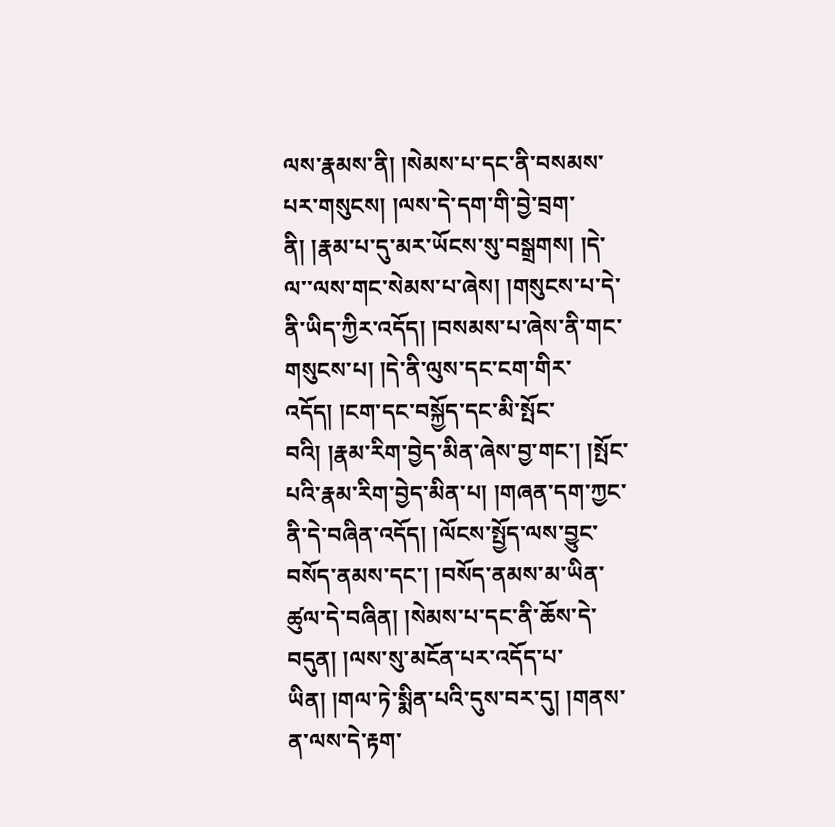ལས་རྣམས་ནི། །སེམས་པ་དང་ནི་བསམས་པར་གསུངས། །ལས་དེ་དག་གི་བྱེ་བྲག་ནི། །རྣམ་པ་དུ་མར་ཡོངས་སུ་བསྒྲགས། །དེ་ལ་་ལས་གང་སེམས་པ་ཞེས། །གསུངས་པ་དེ་ནི་ཡིད་ཀྱིར་འདོད། །བསམས་པ་ཞེས་ནི་གང་གསུངས་པ། །དེ་ནི་ལུས་དང་ངག་གིར་འདོད། །ངག་དང་བསྐྱོད་དང་མི་སྤོང་བའི། །རྣམ་རིག་བྱེད་མིན་ཞེས་བྱ་གང་། །སྤོང་པའི་རྣམ་རིག་བྱེད་མིན་པ། །གཞན་དག་ཀྱང་ནི་དེ་བཞིན་འདོད། །ལོངས་སྤྱོད་ལས་བྱུང་བསོད་ནམས་དང་། །བསོད་ནམས་མ་ཡིན་ཚུལ་དེ་བཞིན། །སེམས་པ་དང་ནི་ཆོས་དེ་བདུན། །ལས་སུ་མངོན་པར་འདོད་པ་ཡིན། །གལ་ཏེ་སྨིན་པའི་དུས་བར་དུ། །གནས་ན་ལས་དེ་རྟག་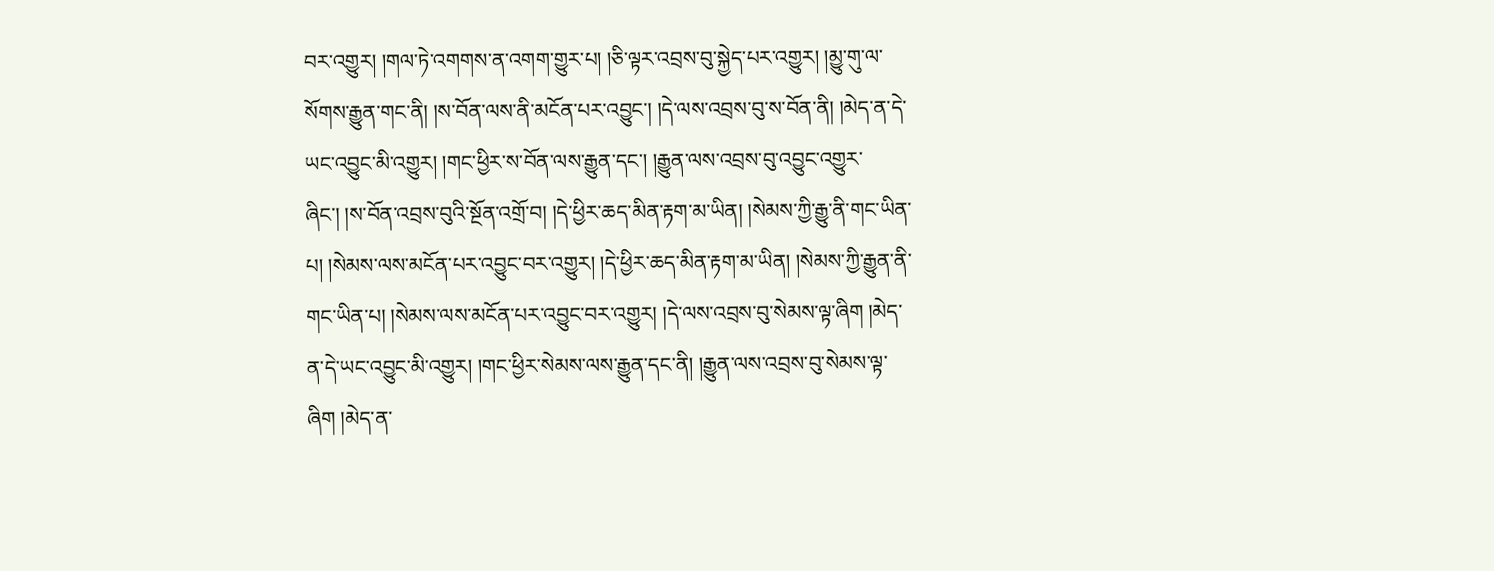བར་འགྱུར། །གལ་ཏེ་འགགས་ན་འགག་གྱུར་པ། །ཅི་ལྟར་འབྲས་བུ་སྐྱེད་པར་འགྱུར། །མྱུ་གུ་ལ་སོགས་རྒྱུན་གང་ནི། །ས་བོན་ལས་ནི་མངོན་པར་འབྱུང་། །དེ་ལས་འབྲས་བུ་ས་བོན་ནི། །མེད་ན་དེ་ཡང་འབྱུང་མི་འགྱུར། །གང་ཕྱིར་ས་བོན་ལས་རྒྱུན་དང་། །རྒྱུན་ལས་འབྲས་བུ་འབྱུང་འགྱུར་ཞིང་། །ས་བོན་འབྲས་བུའི་སྔོན་འགྲོ་བ། །དེ་ཕྱིར་ཆད་མིན་རྟག་མ་ཡིན། །སེམས་ཀྱི་རྒྱུ་ནི་གང་ཡིན་པ། །སེམས་ལས་མངོན་པར་འབྱུང་བར་འགྱུར། །དེ་ཕྱིར་ཆད་མིན་རྟག་མ་ཡིན། །སེམས་ཀྱི་རྒྱུན་ནི་གང་ཡིན་པ། །སེམས་ལས་མངོན་པར་འབྱུང་བར་འགྱུར། །དེ་ལས་འབྲས་བུ་སེམས་ལྟ་ཞིག །མེད་ན་དེ་ཡང་འབྱུང་མི་འགྱུར། །གང་ཕྱིར་སེམས་ལས་རྒྱུན་དང་ནི། །རྒྱུན་ལས་འབྲས་བུ་སེམས་ལྟ་ཞིག །མེད་ན་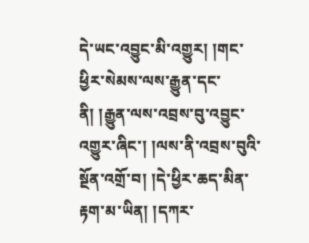དེ་ཡང་འབྱུང་མི་འགྱུར། །གང་ཕྱིར་སེམས་ལས་རྒྱུན་དང་ནི། །རྒྱུན་ལས་འབྲས་བུ་འབྱུང་འགྱུར་ཞིང་། །ལས་ནི་འབྲས་བུའི་སྔོན་འགྲོ་བ། །དེ་ཕྱིར་ཆད་མིན་རྟག་མ་ཡིན། །དཀར་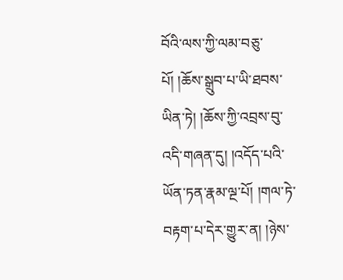བོའི་ལས་ཀྱི་ལམ་བཅུ་པོ། །ཆོས་སྒྲུབ་པ་ཡི་ཐབས་ཡིན་ཏེ། །ཆོས་ཀྱི་འབྲས་བུ་འདི་གཞན་དུ། །འདོད་པའི་ཡོན་ཏན་རྣམ་ལྔ་པོ། །གལ་ཏེ་བརྟག་པ་དེར་གྱུར་ན། །ཉེས་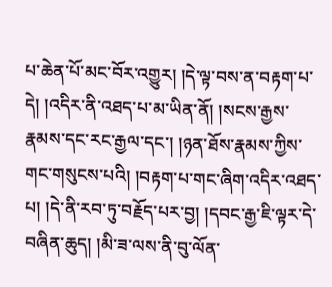པ་ཆེན་པོ་མང་བོར་འགྱུར། །དེ་ལྟ་བས་ན་བརྟག་པ་དེ། །འདིར་ནི་འཐད་པ་མ་ཡིན་ནོ། །སངས་རྒྱས་རྣམས་དང་རང་རྒྱལ་དང་། །ཉན་ཐོས་རྣམས་ཀྱིས་གང་གསུངས་པའི། །བརྟག་པ་གང་ཞིག་འདིར་འཐད་པ། །དེ་ནི་རབ་ཏུ་བརྗོད་པར་བྱ། །དབང་རྒྱ་ཇི་ལྟར་དེ་བཞིན་ཆུད། །མི་ཟ་ལས་ནི་བུ་ལོན་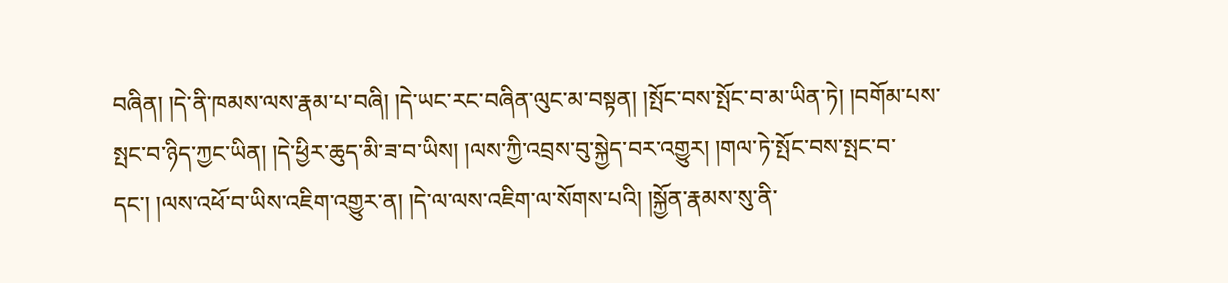བཞིན། །དེ་ནི་ཁམས་ལས་རྣམ་པ་བཞི། །དེ་ཡང་རང་བཞིན་ལུང་མ་བསྟན། །སྤོང་བས་སྤོང་བ་མ་ཡིན་ཏེ། །བགོམ་པས་སྤང་བ་ཉིད་ཀྱང་ཡིན། །དེ་ཕྱིར་ཆུད་མི་ཟ་བ་ཡིས། །ལས་ཀྱི་འབྲས་བུ་སྐྱེད་བར་འགྱུར། །གལ་ཏེ་སྤོང་བས་སྤང་བ་དང་། །ལས་འཕོ་བ་ཡིས་འཇིག་འགྱུར་ན། །དེ་ལ་ལས་འཇིག་ལ་སོགས་པའི། །སྐྱོན་རྣམས་སུ་ནི་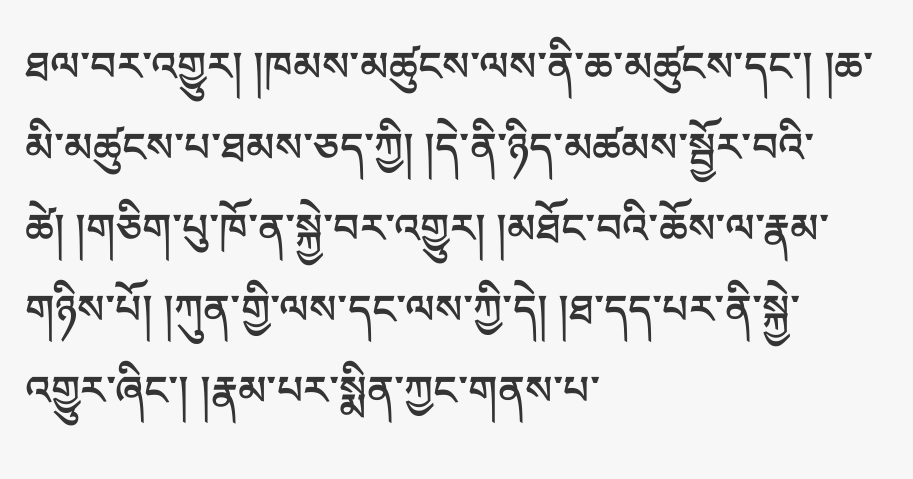ཐལ་བར་འགྱུར། །ཁམས་མཚུངས་ལས་ནི་ཆ་མཚུངས་དང་། །ཆ་མི་མཚུངས་པ་ཐམས་ཅད་ཀྱི། །དེ་ནི་ཉིད་མཚམས་སྦྱོར་བའི་ཚེ། །གཅིག་པུ་ཁོ་ན་སྐྱེ་བར་འགྱུར། །མཐོང་བའི་ཆོས་ལ་རྣམ་གཉིས་པོ། །ཀུན་གྱི་ལས་དང་ལས་ཀྱི་དེ། །ཐ་དད་པར་ནི་སྐྱེ་འགྱུར་ཞིང་། །རྣམ་པར་སྨིན་ཀྱང་གནས་པ་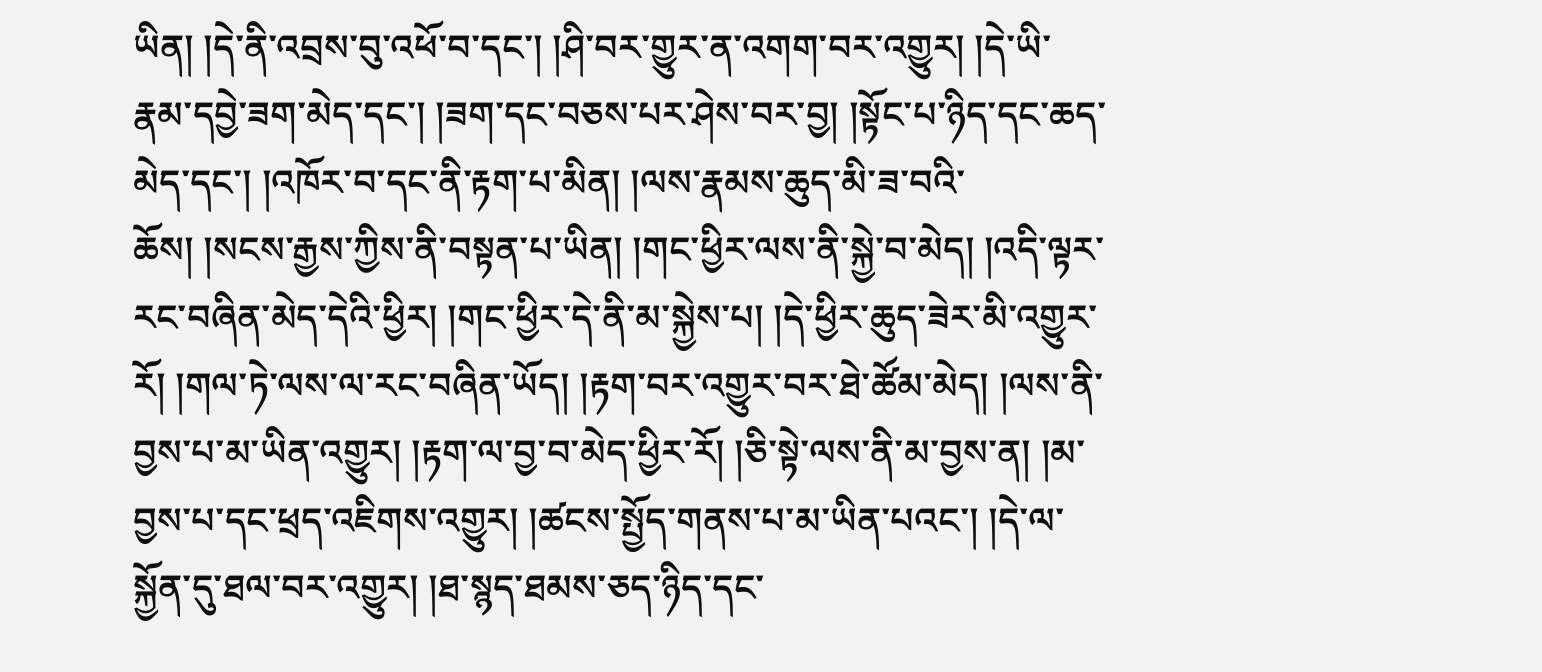ཡིན། །དེ་ནི་འབྲས་བུ་འཕོ་བ་དང་། །ཤི་བར་གྱུར་ན་འགག་བར་འགྱུར། །དེ་ཡི་རྣམ་དབྱེ་ཟག་མེད་དང་། །ཟག་དང་བཅས་པར་ཤེས་བར་བྱ། །སྟོང་པ་ཉིད་དང་ཆད་མེད་དང་། །འཁོར་བ་དང་ནི་རྟག་པ་མིན། །ལས་རྣམས་ཆུད་མི་ཟ་བའི་ཆོས། །སངས་རྒྱས་ཀྱིས་ནི་བསྟན་པ་ཡིན། །གང་ཕྱིར་ལས་ནི་སྐྱེ་བ་མེད། །འདི་ལྟར་རང་བཞིན་མེད་དེའི་ཕྱིར། །གང་ཕྱིར་དེ་ནི་མ་སྐྱེས་པ། །དེ་ཕྱིར་ཆུད་ཟེར་མི་འགྱུར་རོ། །གལ་ཏེ་ལས་ལ་རང་བཞིན་ཡོད། །རྟག་བར་འགྱུར་བར་ཐེ་ཚོམ་མེད། །ལས་ནི་བྱས་པ་མ་ཡིན་འགྱུར། །རྟག་ལ་བྱ་བ་མེད་ཕྱིར་རོ། །ཅི་སྟེ་ལས་ནི་མ་བྱས་ན། །མ་བྱས་པ་དང་ཕྲད་འཇིགས་འགྱུར། །ཚངས་སྤྱོད་གནས་པ་མ་ཡིན་པའང་། །དེ་ལ་སྐྱོན་དུ་ཐལ་བར་འགྱུར། །ཐ་སྙད་ཐམས་ཅད་ཉིད་དང་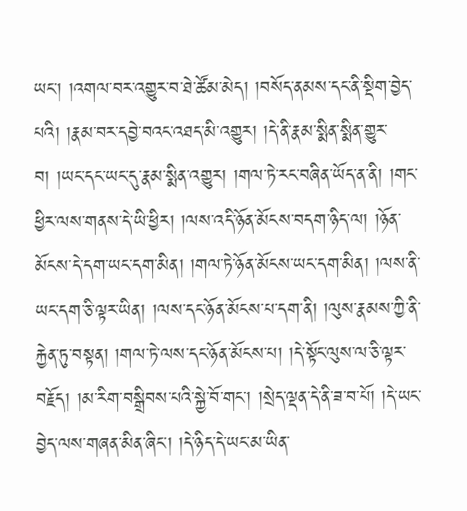ཡང་། །འགལ་བར་འགྱུར་བ་ཐེ་ཚོམ་མེད། །བསོད་ནམས་དང་ནི་སྡིག་བྱེད་པའི། །རྣམ་བར་དབྱེ་བའང་འཐད་མི་འགྱུར། །དེ་ནི་རྣམ་སྨིན་སྨིན་གྱུར་བ། །ཡང་དང་ཡང་དུ་རྣམ་སྨིན་འགྱུར། །གལ་ཏེ་རང་བཞིན་ཡོད་ན་ནི། །གང་ཕྱིར་ལས་གནས་དེ་ཡི་ཕྱིར། །ལས་འདི་ཉོན་མོངས་བདག་ཉིད་ལ། །ཉོན་མོངས་དེ་དག་ཡང་དག་མིན། །གལ་ཏེ་ཉོན་མོངས་ཡང་དག་མིན། །ལས་ནི་ཡང་དག་ཅི་ལྟར་ཡིན། །ལས་དང་ཉོན་མོངས་པ་དག་ནི། །ལུས་རྣམས་ཀྱི་ནི་རྐྱེན་ཏུ་བསྟན། །གལ་ཏེ་ལས་དང་ཉོན་མོངས་པ། །དེ་སྟོང་ལུས་ལ་ཅི་ལྟར་བརྗོད། །མ་རིག་བསྒྲིབས་པའི་སྐྱེ་བོ་གང་། །སྲེད་ལྡན་དེ་ནི་ཟ་བ་པོ། །དེ་ཡང་བྱེད་ལས་གཞན་མིན་ཞིང་། །དེ་ཉིད་དེ་ཡང་མ་ཡིན་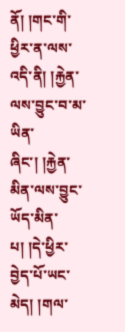ནོ། །གང་གི་ཕྱིར་ན་ལས་འདི་ནི། །རྐྱེན་ལས་བྱུང་བ་མ་ཡིན་ཞིང་། །རྐྱེན་མིན་ལས་བྱུང་ཡོད་མིན་པ། །དེ་ཕྱིར་བྱེད་པོ་ཡང་མེད། །གལ་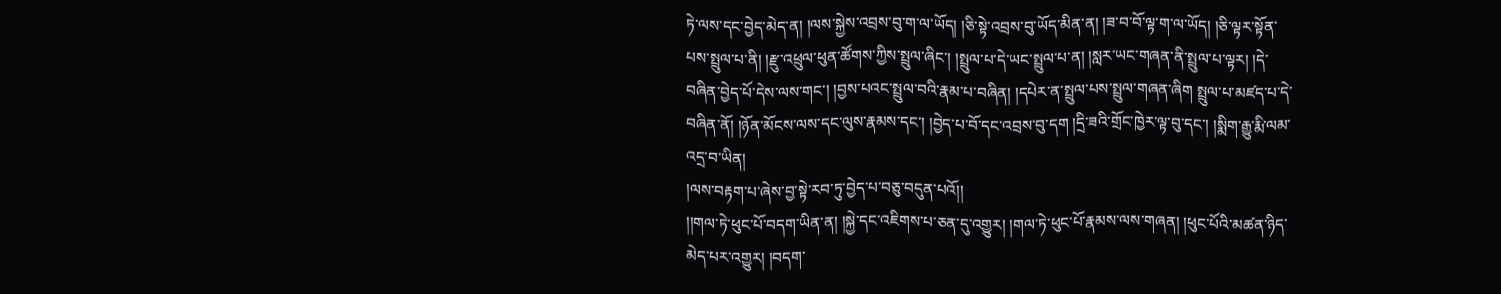ཏེ་ལས་དང་བྱེད་མེད་ན། །ལས་སྐྱེས་འབྲས་བུ་ག་ལ་ཡོད། །ཅི་སྟེ་འབྲས་བུ་ཡོད་མིན་ན། །ཟ་བ་བོ་ལྟ་ག་ལ་ཡོད། །ཅི་ལྟར་སྟོན་པས་སྤྲུལ་པ་ནི། །རྫུ་འཕྲུལ་ཕུན་ཚོགས་ཀྱིས་སྤྲུལ་ཞིང་། །སྤྲུལ་པ་དེ་ཡང་སྤྲུལ་པ་ན། །སླར་ཡང་གཞན་ནི་སྤྲུལ་པ་ལྟར། །དེ་བཞིན་བྱེད་པོ་དེས་ལས་གང་། །བྱས་པའང་སྤྲུལ་བའི་རྣམ་པ་བཞིན། །དཔེར་ན་སྤྲུལ་པས་སྤྲུལ་གཞན་ཞིག སྤྲུལ་པ་མཛད་པ་དེ་བཞིན་ནོ། །ཉོན་མོངས་ལས་དང་ལུས་རྣམས་དང་། །བྱེད་པ་བོ་དང་འབྲས་བུ་དག །དྲི་ཟའི་གྲོང་ཁྱེར་ལྟ་བུ་དང་། །སྨིག་རྒྱུ་རྨི་ལམ་འདྲ་བ་ཡིན།
།ལས་བརྟག་པ་ཞེས་བྱ་སྟེ་རབ་ཏུ་བྱེད་པ་བཅུ་བདུན་པའོ།།
།།གལ་ཏེ་ཕུང་པོ་བདག་ཡིན་ན། །སྐྱེ་དང་འཇིགས་པ་ཅན་དུ་འགྱུར། །གལ་ཏེ་ཕུང་པོ་རྣམས་ལས་གཞན། །ཕུང་པོའི་མཚན་ཉིད་མེད་པར་འགྱུར། །བདག་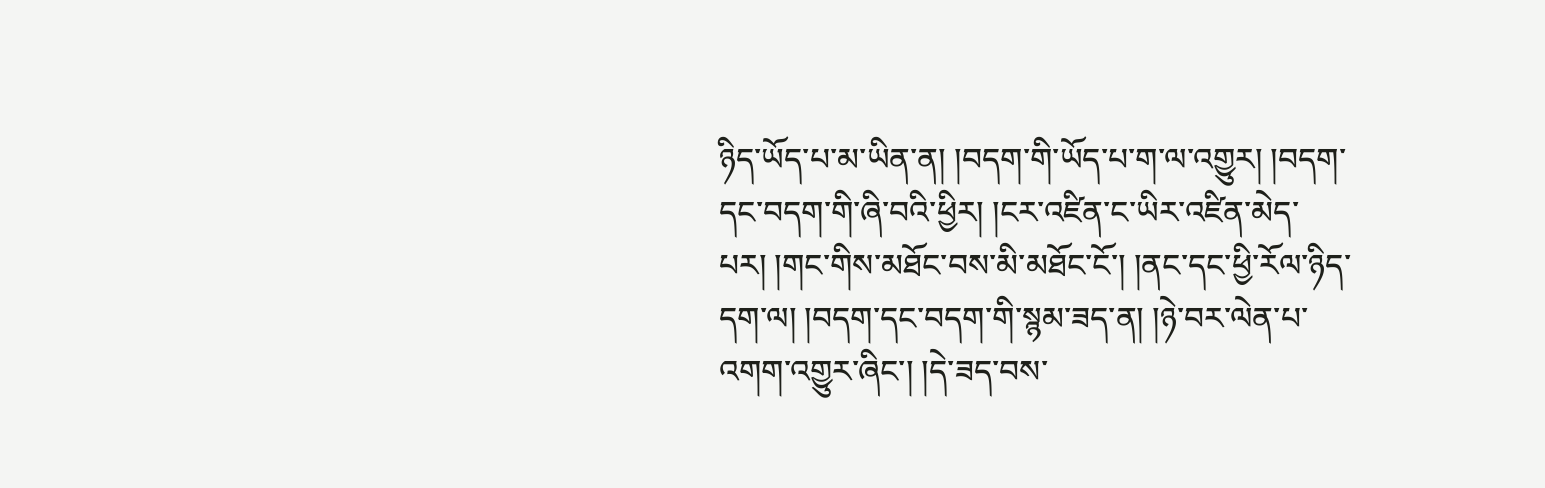ཉིད་ཡོད་པ་མ་ཡིན་ན། །བདག་གི་ཡོད་པ་ག་ལ་འགྱུར། །བདག་དང་བདག་གི་ཞི་བའི་ཕྱིར། །ངར་འཛིན་ང་ཡིར་འཛིན་མེད་པར། །གང་གིས་མཐོང་བས་མི་མཐོང་ངོ་། །ནང་དང་ཕྱི་རོལ་ཉིད་དག་ལ། །བདག་དང་བདག་གི་སྙམ་ཟད་ན། །ཉེ་བར་ལེན་པ་འགག་འགྱུར་ཞིང་། །དེ་ཟད་བས་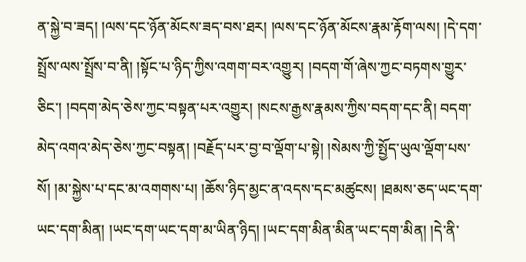ན་སྐྱེ་བ་ཟད། །ལས་དང་ཉོན་མོངས་ཟད་བས་ཐར། །ལས་དང་ཉོན་མོངས་རྣམ་རྟོག་ལས། །དེ་དག་སྤྲོས་ལས་སྤྲོས་བ་ནི། །སྟོང་པ་ཉིད་ཀྱིས་འགག་བར་འགྱུར། །བདག་གོ་ཞེས་ཀྱང་བཏགས་གྱུར་ཅིང་། །བདག་མེད་ཅེས་ཀྱང་བསྟན་པར་འགྱུར། །སངས་རྒྱས་རྣམས་ཀྱིས་བདག་དང་ནི། བདག་མེད་འགའ་མེད་ཅེས་ཀྱང་བསྟན། །བརྗོད་པར་བྱ་བ་ལྡོག་པ་སྟེ། །སེམས་ཀྱི་སྤྱོད་ཡུལ་ལྡོག་པས་སོ། །མ་སྐྱེས་པ་དང་མ་འགགས་པ། །ཆོས་ཉིད་མྱང་ན་འདས་དང་མཚུངས། །ཐམས་ཅད་ཡང་དག་ཡང་དག་མིན། །ཡང་དག་ཡང་དག་མ་ཡིན་ཉིད། །ཡང་དག་མིན་མིན་ཡང་དག་མིན། །དེ་ནི་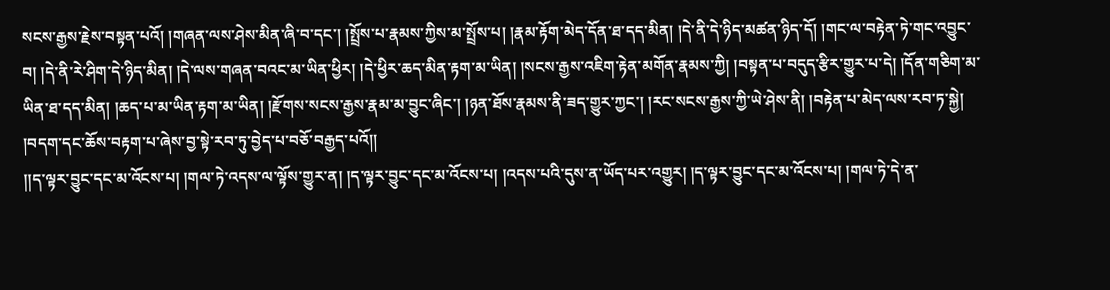སངས་རྒྱས་རྗེས་བསྟན་པའོ། །གཞན་ལས་ཤེས་མིན་ཞི་བ་དང་། །སྤྲོས་པ་རྣམས་ཀྱིས་མ་སྤྲོས་པ། །རྣམ་རྟོག་མེད་དོན་ཐ་དད་མིན། །དེ་ནི་དེ་ཉིད་མཚན་ཉིད་དོ། །གང་ལ་བརྟེན་ཏེ་གང་འབྱུང་བ། །དེ་ནི་རེ་ཤིག་དེ་ཉིད་མིན། །དེ་ལས་གཞན་བའང་མ་ཡིན་ཕྱིར། །དེ་ཕྱིར་ཆད་མིན་རྟག་མ་ཡིན། །སངས་རྒྱས་འཇིག་རྟེན་མགོན་རྣམས་ཀྱི། །བསྟན་པ་བདུད་རྩིར་གྱུར་པ་དེ། །དོན་གཅིག་མ་ཡིན་ཐ་དད་མིན། །ཆད་པ་མ་ཡིན་རྟག་མ་ཡིན། །རྫོགས་སངས་རྒྱས་རྣམ་མ་བྱུང་ཞིང་། །ཉན་ཐོས་རྣམས་ནི་ཟད་གྱུར་ཀྱང་། །རང་སངས་རྒྱས་ཀྱི་ཡེ་ཤེས་ནི། །བརྟེན་པ་མེད་ལས་རབ་ཏ་སྐྱེ།
།བདག་དང་ཆོས་བརྟག་པ་ཞེས་བྱ་སྟེ་རབ་ཏུ་བྱེད་པ་བཅོ་བརྒྱད་པའོ།།
།།ད་ལྟར་བྱུང་དང་མ་འོངས་པ། །གལ་ཏེ་འདས་ལ་ལྟོས་གྱུར་ན། །ད་ལྟར་བྱུང་དང་མ་འོངས་པ། །འདས་པའི་དུས་ན་ཡོད་པར་འགྱུར། །ད་ལྟར་བྱུང་དང་མ་འོངས་པ། །གལ་ཏེ་དེ་ན་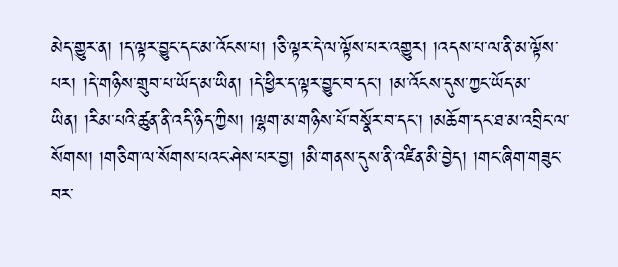མེད་གྱུར་ན། །ད་ལྟར་བྱུང་དང་མ་འོངས་པ། །ཅི་ལྟར་དེ་ལ་ལྟོས་པར་འགྱུར། །འདས་པ་ལ་ནི་མ་ལྟོས་པར། །དེ་གཉིས་གྲུབ་པ་ཡོད་མ་ཡིན། །དེ་ཕྱིར་ད་ལྟར་བྱུང་བ་དང་། །མ་འོངས་དུས་ཀྱང་ཡོད་མ་ཡིན། །རིམ་པའི་ཚུན་ནི་འདི་ཉིད་ཀྱིས། །ལྷག་མ་གཉིས་པོ་བསྣོར་བ་དང་། །མཆོག་དང་ཐ་མ་འབྲིང་ལ་སོགས། །གཅིག་ལ་སོགས་པའང་ཤེས་པར་བྱ། །མི་གནས་དུས་ནི་འཛིན་མི་བྱེད། །གང་ཞིག་གཟུང་བར་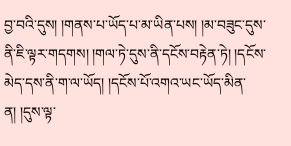བྱ་བའི་དུས། །གནས་པ་ཡོད་པ་མ་ཡིན་པས། །མ་བཟུང་དུས་ནི་ཇི་ལྟར་གདགས། །གལ་ཏེ་དུས་ནི་དངོས་བརྟེན་ཏེ། །དངོས་མེད་དས་ནི་ག་ལ་ཡོད། །དངོས་པོ་འགའ་ཡང་ཡོད་མིན་ན། །དུས་ལྟ་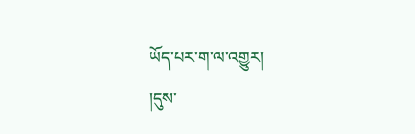ཡོད་པར་ག་ལ་འགྱུར།
།དུས་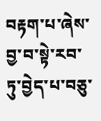བརྟག་པ་ཞེས་བྱ་བ་སྟེ་རབ་ཏུ་བྱེད་པ་བཅུ་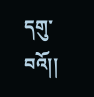དགུ་བའོ།།